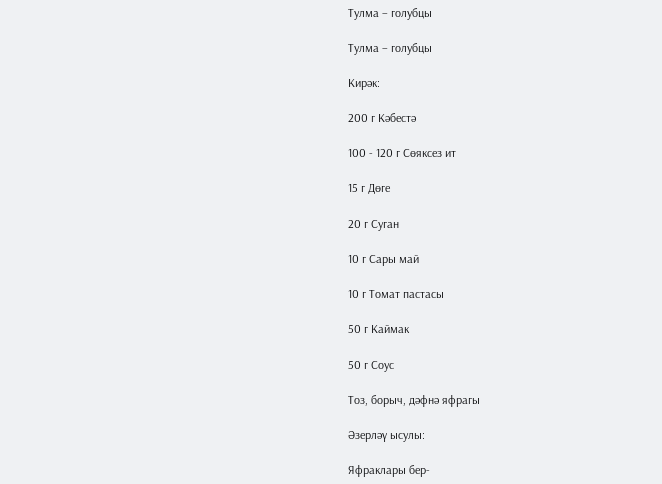Тулма – голубцы

Тулма – голубцы

Кирәк:

200 г Кәбестә

100 - 120 г Сөяксез ит

15 г Дөге

20 г Суган

10 г Сары май

10 г Томат пастасы

50 г Каймак

50 г Соус

Тоз, борыч, дәфнә яфрагы

Әзерләү ысулы:

Яфраклары бер-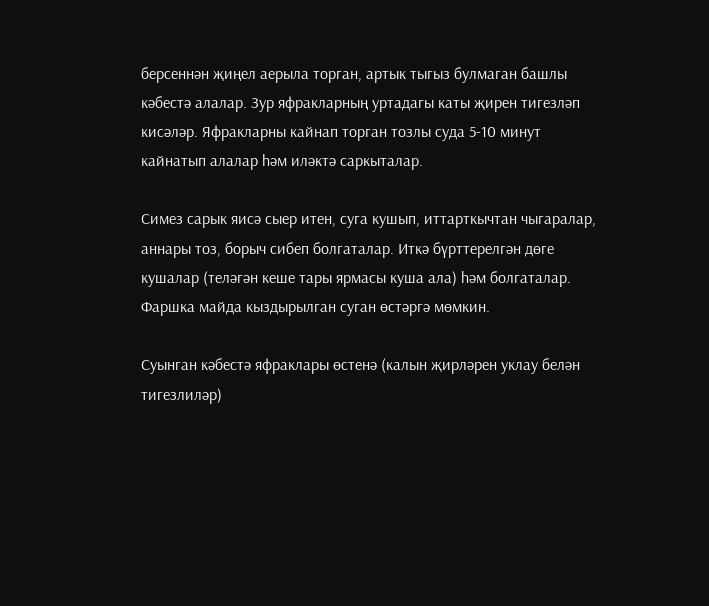берсеннән җиңел аерыла торган, артык тыгыз булмаган башлы кәбестә алалар. Зур яфракларның уртадагы каты җирен тигезләп кисәләр. Яфракларны кайнап торган тозлы суда 5-10 минут кайнатып алалар һәм иләктә саркыталар.

Симез сарык яисә сыер итен, суга кушып, иттарткычтан чыгаралар, аннары тоз, борыч сибеп болгаталар. Иткә бүрттерелгән дөге кушалар (теләгән кеше тары ярмасы куша ала) һәм болгаталар. Фаршка майда кыздырылган суган өстәргә мөмкин.

Суынган кәбестә яфраклары өстенә (калын җирләрен уклау белән тигезлиләр)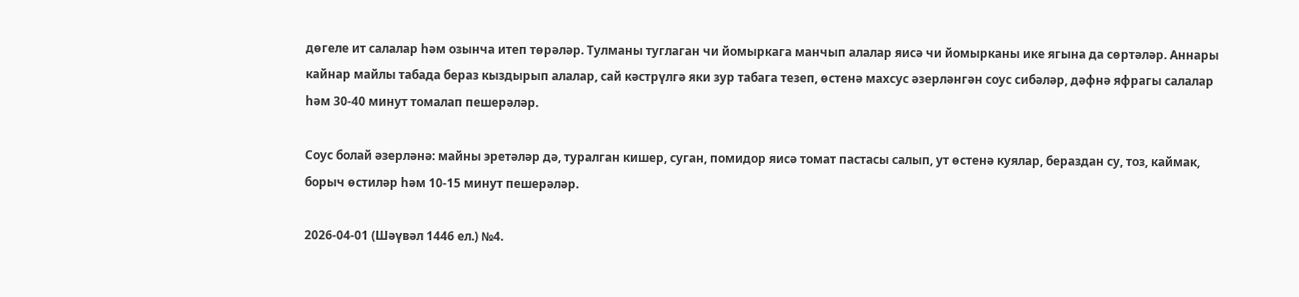дөгеле ит салалар һәм озынча итеп төрәләр. Тулманы туглаган чи йомыркага манчып алалар яисә чи йомырканы ике ягына да сөртәләр. Аннары кайнар майлы табада бераз кыздырып алалар, сай кәстрүлгә яки зур табага тезеп, өстенә махсус әзерләнгән соус сибәләр, дәфнә яфрагы салалар һәм 30-40 минут томалап пешерәләр.

Соус болай әзерләнә: майны эретәләр дә, туралган кишер, суган, помидор яисә томат пастасы салып, ут өстенә куялар, бераздан су, тоз, каймак, борыч өстиләр һәм 10-15 минут пешерәләр.

2026-04-01 (Шәүвәл 1446 ел.) №4.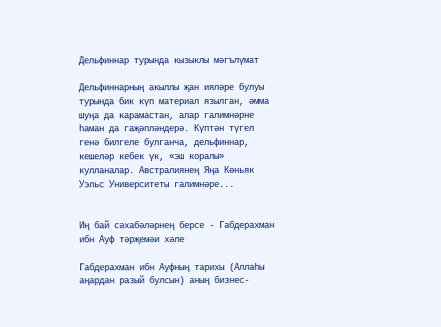Дельфиннар турында кызыклы мәгълүмат

Дельфиннарның акыллы җан ияләре булуы турында бик күп материал язылган, әмма шуңа да карамастан, алар галимнәрне һаман да гаҗәпләндерә. Күптән түгел генә билгеле булганча, дельфиннар, кешеләр кебек үк, «эш коралы» кулланалар. Австралиянең Яңа Көньяк Уэльс Университеты галимнәре...


Иң бай сәхабәләрнең берсе - Габдерахман ибн Ауф тәрҗемәи хәле

Габдерахман ибн Ауфның тарихы (Аллаһы аңардан разый булсын) аның бизнес-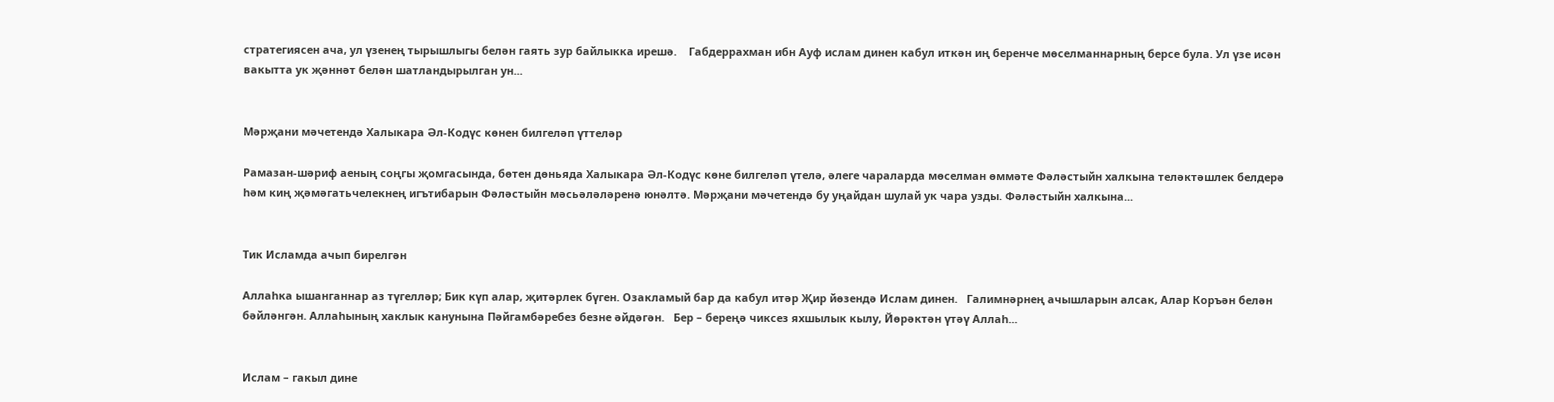стратегиясен ача, ул үзенең тырышлыгы белән гаять зур байлыкка ирешә.    Габдеррахман ибн Ауф ислам динен кабул иткән иң беренче мөселманнарның берсе була. Ул үзе исән вакытта ук җәннәт белән шатландырылган ун...


Мәрҗани мәчетендә Халыкара Әл-Кодүс көнен билгеләп үттеләр

Рамазан-шәриф аеның соңгы җомгасында, бөтен дөньяда Халыкара Әл-Кодүс көне билгеләп үтелә, әлеге чараларда мөселман өммәте Фәләстыйн халкына теләктәшлек белдерә һәм киң җәмәгатьчелекнең игътибарын Фәләстыйн мәсьәләләренә юнәлтә. Мәрҗани мәчетендә бу уңайдан шулай ук чара узды. Фәләстыйн халкына...


Тик Исламда ачып бирелгән

Аллаһка ышанганнар аз түгелләр; Бик күп алар, җитәрлек бүген. Озакламый бар да кабул итәр Җир йөзендә Ислам динен.   Галимнәрнең ачышларын алсак, Алар Коръән белән бәйләнгән. Аллаһының хаклык канунына Пәйгамбәребез безне әйдәгән.   Бер – береңә чиксез яхшылык кылу, Йөрәктән үтәү Аллаһ...


Ислам – гакыл дине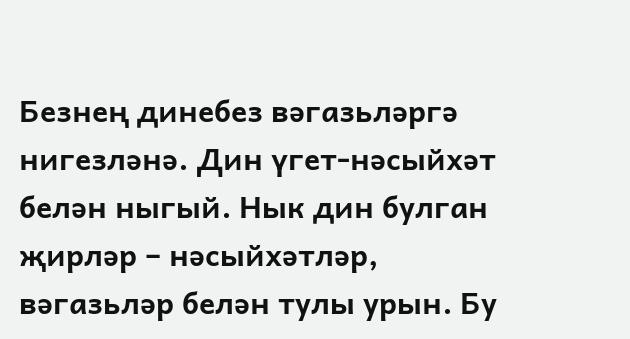Безнең динебез вәгазьләргә нигезләнә. Дин үгет-нәсыйхәт белән ныгый. Нык дин булган җирләр – нәсыйхәтләр, вәгазьләр белән тулы урын. Бу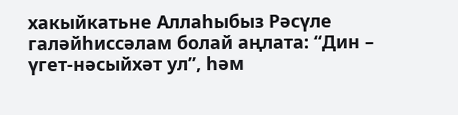хакыйкатьне Аллаһыбыз Рәсүле галәйһиссәлам болай аңлата: “Дин – үгет-нәсыйхәт ул”, һәм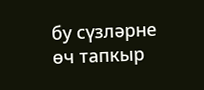бу сүзләрне өч тапкыр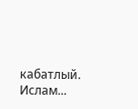кабатлый.   Ислам...